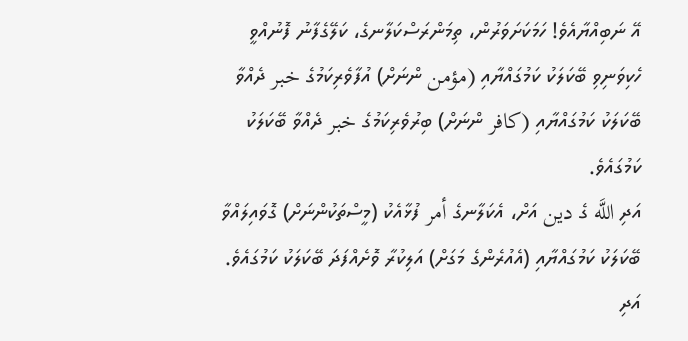އޭ ނަބިއްޔާއެވެ! ހަމަކަށަވަރުން، ތިމަންރަސްކަލާނގެ، ކަލޭގެފާނު ފޮނުއްވީ ހެކިވަނިވި ބޭކަލަކު ކަމުގައްޔާއި (مؤمن ންނަށް) އުފާވެރިކަމުގެ خبر ދެއްވާ ބޭކަލަކު ކަމުގައްޔާއި (كافر ންނަށް) ބިރުވެރިކަމުގެ خبر ދެއްވާ ބޭކަލަކު ކަމުގައެވެ.
އަދި اللَّه ގެ دين އަށް، އެކަލާނގެ أمر ފުޅާއެކު (މީސްތަކުންނަށް) ގޮވައިލައްވާ ބޭކަލަކު ކަމުގައްޔާއި (އެއުރެންގެ މަގަށް) އަލިކުރާ ވޮށެއްފަދަ ބޭކަލަކު ކަމުގައެވެ.
އަދި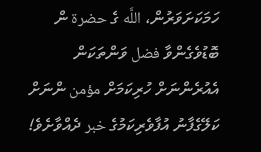ހަމަކަށަވަރުން، اللَّه ގެ حضرة ން ބޮޑުވެގެންވާ فضل ވަންތަކަން އެއުރެންނަށް ހުރިކަމަށް مؤمن ންނަށް ކަލޭގެފާނު އުފާވެރިކަމުގެ خبر ދެއްވާށެވެ!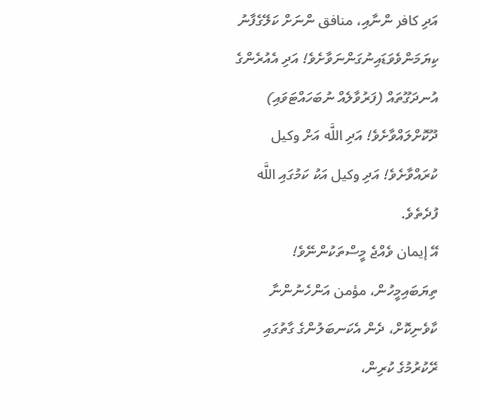އަދި كافر ންނާއި، منافق ންނަށް ކަލޭގެފާނު ކިޔަމަންވެވަޑައިނުގަންނަވާށެވެ! އަދި އެއުރެންގެ އުނދަގޫތައް (ފަރުވާލެއް ނުބަހައްޓަވައި) ދޫކޮށްލައްވާށެވެ! އަދި اللَّه އަށް وكيل ކުރައްވާށެވެ! އަދި وكيل އަކު ކަމުގައި اللَّه ފުދެތެވެ.
އޭ إيمان ވެއްޖެ މީސްތަކުންނޭވެ! ތިޔަބައިމީހުން، مؤمن އަންހެނުންނާ ކާވެނިކޮށް، ދެން އެކަނބަލުންގެ ގާތުގައި ރޭކުރުމުގެ ކުރިން،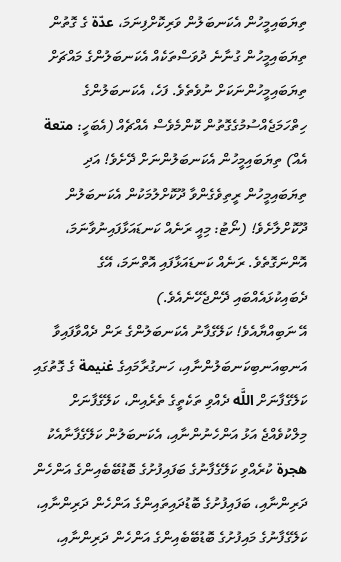ތިޔަބައިމީހުން އެކަނބަލުން ވަރިކޮށްފިނަމަ، عدّة ގެ ގޮތުން ތިޔަބައިމީހުން ގުނާނެ ދުވަސްތަކެއް އެކަނބަލުންގެ މައްޗަށް ތިޔަބައިމީހުންނަކަށް ނުވެތެވެ. ފަހެ، އެކަނބަލުންގެ ހިތްހަމަޖެއްސުމުގެގޮތުން ކޮންމެވެސް އެއްޗެއް (އެބަހީ: متعة އެއް) ތިޔަބައިމީހުން އެކަނބަލުންނަށް ދޭށެވެ! އަދި ތިޔަބައިމީހުން ރީތިވެގެންވާ ދޫކޮށްލުމަކުން އެކަނބަލުން ދޫކޮށްލާށެވެ! (ނޯޓު: މިއީ ރަނެއް ކަނޑައަޅާފައިނުވާނަމަ، އޮންނަގޮތެވެ. ރަނެއް ކަނޑައަޅާފައި އޮތްނަމަ، އޭގެ ދެބައިކުޅައެއްބައި ދޭންޖެހޭނެއެވެ.)
އޭ ނަބިއްޔާއެވެ! ކަލޭގެފާނު އެކަނބަލުންގެ ރަން ދެއްވާފައިވާ އަނބިއަނބިކަނބަލުންނާއި، ހަނގުރާމައިގެ غنيمة ގެ ގޮތުގައި ކަލޭގެފާނަށް اللَّه ދެއްވި ތަކެތީގެ ތެރެއިން، ކަލޭގެފާނަށް މިލްކުވެއްޖެ އަޅު އަންހެނުންނާއި، އެކަނބަލުން ކަލޭގެފާނާއެކު هجرة ކުރެއްވި ކަލޭގެފާނުގެ ބަފައިފުށުގެ ބޮޑުބޭބެއިންގެ އަންހެން ދަރިންނާއި، ބަފައިފުށުގެ ބޮޑުދައިތައިންގެ އަންހެން ދަރިންނާއި، ކަލޭގެފާނުގެ މައިފުށުގެ ބޮޑުބޭބެއިންގެ އަންހެން ދަރިންނާއި،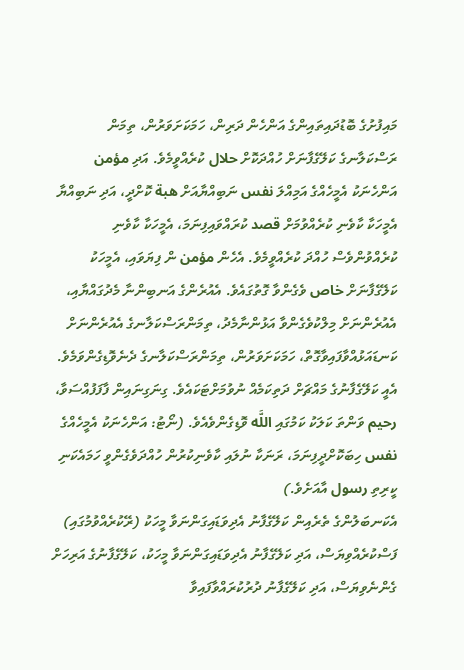މައިފުށުގެ ބޮޑުދައިތައިންގެ އަންހެން ދަރިން، ހަމަކަށަވަރުން، ތިމަން ރަސްކަލާނގެ ކަލޭގެފާނަށް ހުއްދަކޮށް حلال ކުރެއްވީމެވެ. އަދި مؤمن އަންހެނަކު އެމީހެއްގެ އަމިއްލަ نفس ނަބިއްޔާއަށް هبة ކޮށްދީ، އަދި ނަބިއްޔާ އެމީހަކާ ކާވެނި ކުރެއްވުމަށް قصد ކުރައްވައިފިނަމަ، އެމީހަކާ ކާވެނި ކުރެއްވުންވެސް ހުއްދަ ކުރެއްވީމެވެ. އެހެން مؤمن ން ފިޔަވައި، އެމީހަކު ކަލޭގެފާނަށް خاص ވެގެންވާ ގޮތުގައެވެ. އެއުރެންގެ އަނބިންނާ މެދުގައްޔާއި، އެއުރެންނަށް މިލްކުވެގެންވާ އަޅުންނާމެދު، ތިމަންރަސްކަލާނގެ އެއުރެންނަށް ކަނޑައަޅުއްވާފައިވާގޮތް، ހަމަކަށަވަރުން، ތިމަންރަސްކަލާނގެ ދެނެވޮޑިގެންވަމެވެ. އެއީ ކަލޭގެފާނުގެ މައްޗަށް ދަތިކަމެއް ނުވުމަށްޓަކައެވެ. ގިނަގިނައިން ފާފަފުއްސަވާ، رحيم ވަންތަ ކަލަކު ކަމުގައި اللَّه ވޮޑިގެންވެއެވެ. (ނޯޓު: އަންހެނަކު އެމީހެއްގެ نفس ހިބަކޮށްދީފިނަމަ، ރަނަކާ ނުލައި ކާވެނިކުރުން ހުއްދަވެގެންވީ ހަމައެކަނި ކީރިތި رسول އާއަށެވެ.)
އެކަނބަލުންގެ ތެރެއިން ކަލޭގެފާނު އެދިވަޑައިގަންނަވާ މީހަކު (ރޭކުރެއްވުމުގައި) ފަސްކުރެއްވިޔަސް، އަދި ކަލޭގެފާނު އެދިވަޑައިގަންނަވާ މީހަކު، ކަލޭގެފާނުގެ އަރިހަށް ގެންނެވިޔަސް، އަދި ކަލޭގެފާނު ދުރުކުރައްވާފައިވާ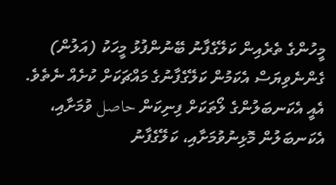މީހުންގެ ތެރެއިން ކަލޭގެފާނު ބޭނުންފުޅު މީހަކު (އަލުން) ގެންނެވިޔަސް އެކަމުން ކަލޭގެފާނުގެ މައްޗަކަށް ކުށެއް ނެތެވެ. އެއީ އެކަނބަލުންގެ ލޯތަކަށް ފިނިކަން حاصل ވުމަށާއި، އެކަނބަލުން މޮޅިނުވުމަށާއި، ކަލޭގެފާނު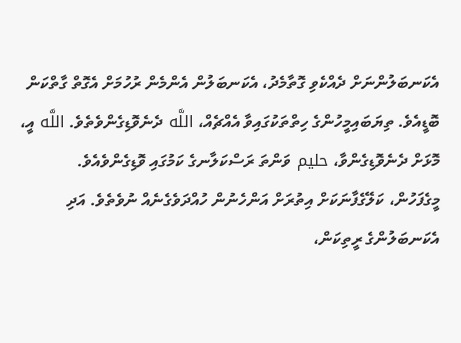އެކަނބަލުންނަށް ދެއްކެވި ގޮތާމެދު، އެކަނބަލުން އެންމެން ރުހުމަށް އެގޮތް ގާތްކަން ބޮޑީއެވެ. ތިޔަބައިމީހުންގެ ހިތްތަކުގައިވާ އެއްޗެއް، اللَّه ދެނެވޮޑިގެންވެތެވެ. اللَّه އީ، މޮޅަށް ދެނެވޮޑިގެންވާ، حليم ވަންތަ ރަސްކަލާނގެ ކަމުގައި ވޮޑިގެންވެއެވެ.
މީގެފަހުން، ކަލޭގެފާނަކަށް އިތުރަށް އަންހެނުން ހުއްދަވެގެނެއް ނުވެތެވެ. އަދި އެކަނބަލުންގެ ރީތިކަން،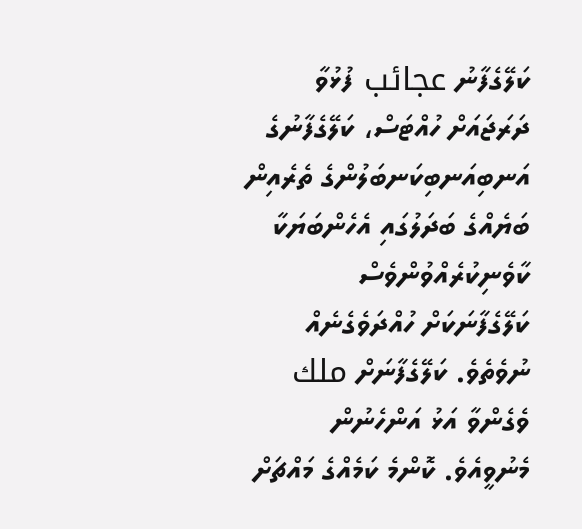ކަލޭގެފާނު عجائب ފުޅުވާ ދަރަޖައަށް ހުއްޓަސް، ކަލޭގެފާނުގެ އަނބިއަނބިކަނބަލުންގެ ތެރެއިން ބަޔެއްގެ ބަދަލުގައި އެހެންބަޔަކާ ކާވެނިކުރެއްވުންވެސް ކަލޭގެފާނަކަށް ހުއްދަވެގެނެއް ނުވެތެވެ. ކަލޭގެފާނަށް ملك ވެގެންވާ އަޅު އަންހެނުން މެނުވީއެވެ. ކޮންމެ ކަމެއްގެ މައްޗަށް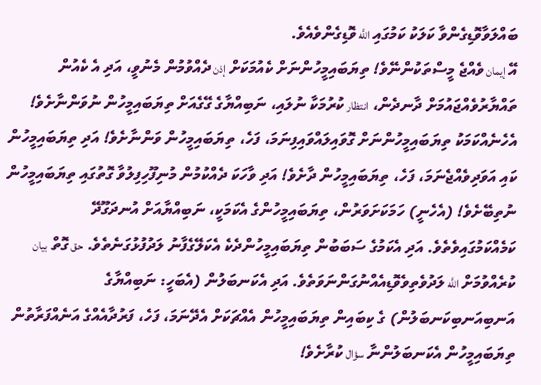ބައްލަވާވޮޑިގެންވާ ކަލަކު ކަމުގައި اللَّه ވޮޑިގެންވެއެވެ.
އޭ إيمان ވެއްޖެ މީސްތަކުންނޭވެ! ތިޔަބައިމީހުންނަށް ކެއުމަކަށް إذن ދެއްވުމުން މެނުވީ، އަދި އެ ކެއުން ތައްޔާރުވެއްޖައުމަށް ދާނދެން، انتظار ކުރުމަކާ ނުލައި، ނަބިއްޔާގެ ގޭގެއަށް ތިޔަބައިމީހުން ނުވަންނާށެވެ! އެހެނެއްކަމަކު ތިޔަބައިމީހުންނަށް ގޮވައިލައްވައިފިނަމަ، ފަހެ، ތިޔަބައިމީހުން ވަންނާށެވެ! އަދި ތިޔަބައިމީހުން ކައި އަވަދިވެއްޖެނަމަ، ފަހެ، ތިޔަބައިމީހުން ދާށެވެ! އަދި ވާހަކަ ދެއްކުމުން މުނިފޫހިފިލުވާ ގޮތުގައި ތިޔަބައިމީހުން ނުތިބޭށެވެ! (އެހެނީ) ހަމަކަށަވަރުން، ތިޔަބައިމީހުންގެ އެކަމަކީ، ނަބިއްޔާއަށް އުނދަގޫދޭ ކަމެއްކަމުގައިވެތެވެ. އަދި އެކަމުގެ ސަބަބުން ތިޔަބައިމީހުންދެކެ އެކަލޭގެފާނު ލަދުފުޅުގަނެތެވެ. حق ގޮތް بيان ކުރެއްވުމަށް اللَّه ލަދުވެތިވެވޮޑިއެއްނުގަންނަވަތެވެ. އަދި އެކަނބަލުން (އެބަހީ: ނަބިއްޔާގެ އަނބިއަނބިކަނބަލުން) ގެ ކިބައިން ތިޔަބައިމީހުން އެއްޗަކަށް އެދޭނަމަ، ފަހެ، ފަރުދާއެއްގެ އަނެއްފަރާތުން ތިޔަބައިމީހުން އެކަނބަލުންނާ سؤال ކުރާށެވެ!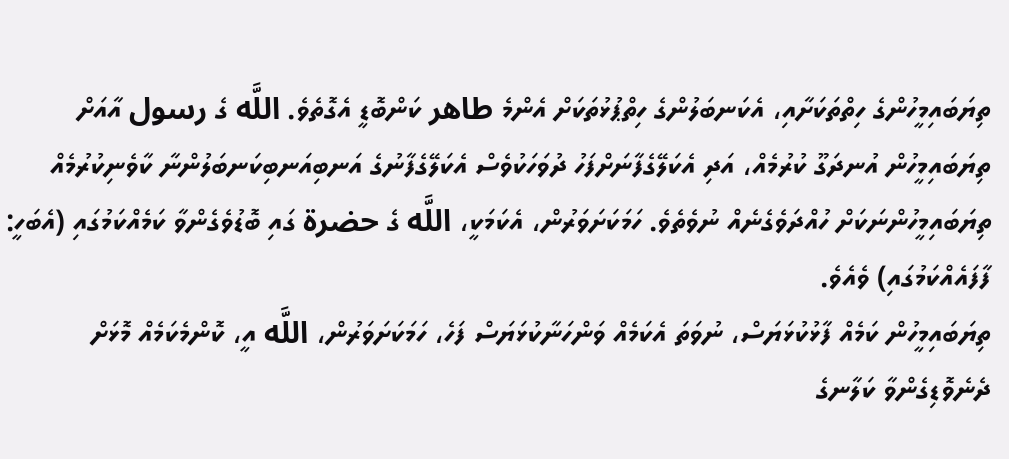ތިޔަބައިމީހުންގެ ހިތްތަކަށާއި، އެކަނބަލުންގެ ހިތްޕުޅުތަކަށް އެންމެ طاهر ކަންބޮޑީ އެގޮތެވެ. اللَّه ގެ رسول އާއަށް ތިޔަބައިމީހުން އުނދަގޫ ކުރުމެއް، އަދި އެކަލޭގެފާނަށްފަހު ދުވަހަކުވެސް އެކަލޭގެފާނުގެ އަނބިއަނބިކަނބަލުންނާ ކާވެނިކުރުމެއް ތިޔަބައިމީހުންނަކަށް ހުއްދަވެގެނެއް ނުވެތެވެ. ހަމަކަށަވަރުން، އެކަމަކީ، اللَّه ގެ حضرة ގައި ބޮޑުވެގެންވާ ކަމެއްކަމުގައި (އެބަހީ: ފާފައެއްކަމުގައި) ވެއެވެ.
ތިޔަބައިމީހުން ކަމެއް ފާޅުކުޅަޔަސް، ނުވަތަ އެކަމެއް ވަންހަނާކުޅަޔަސް ފަހެ، ހަމަކަށަވަރުން، اللَّه އީ، ކޮންމެކަމެއް މޮޅަށް ދެނެވޮޑިގެންވާ ކަލާނގެ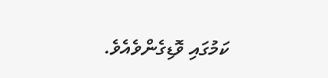ކަމުގައި ވޮޑިގެންވެއެވެ.